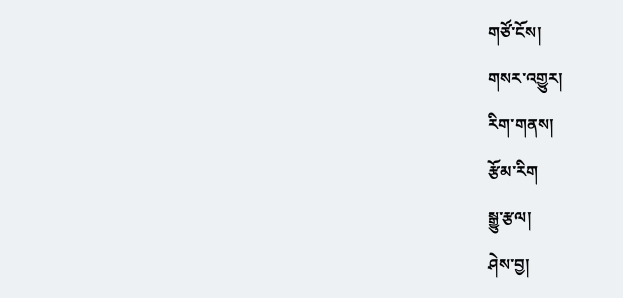གཙོ་ངོས།
གསར་འགྱུར།
རིག་གནས།
རྩོམ་རིག
སྒྱུ་རྩལ།
ཤེས་བྱ།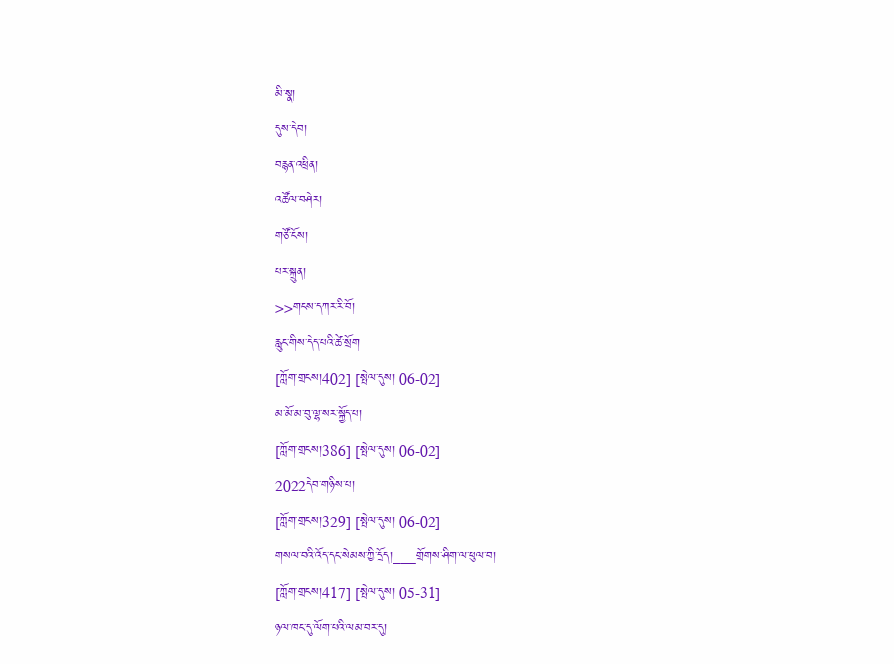མི་སྣ།
དུས་དེབ།
བརྙན་འཕྲིན།
འཚོལ་བཤེར།
གཙོ་ངོས།
པར་སྐྲུན།
>>གངས་དཀར་རི་བོ།
རླུང་གིས་དེད་པའི་ཚེ་སྲོག
[ཀློག་གྲངས།402] [སྤེལ་དུས། 06-02]
མ་མོ་མ་བུ་ལྷ་སར་སྐྱོད་པ།
[ཀློག་གྲངས།386] [སྤེལ་དུས། 06-02]
2022དེབ་གཉིས་པ།
[ཀློག་གྲངས།329] [སྤེལ་དུས། 06-02]
གསལ་བའི་འོད་དང་སེམས་ཀྱི་དྲོད།___གྲོགས་ཤིག་ལ་ཕུལ་བ།
[ཀློག་གྲངས།417] [སྤེལ་དུས། 05-31]
ཉལ་ཁང་དུ་ལོག་པའི་ལམ་བར་དུ།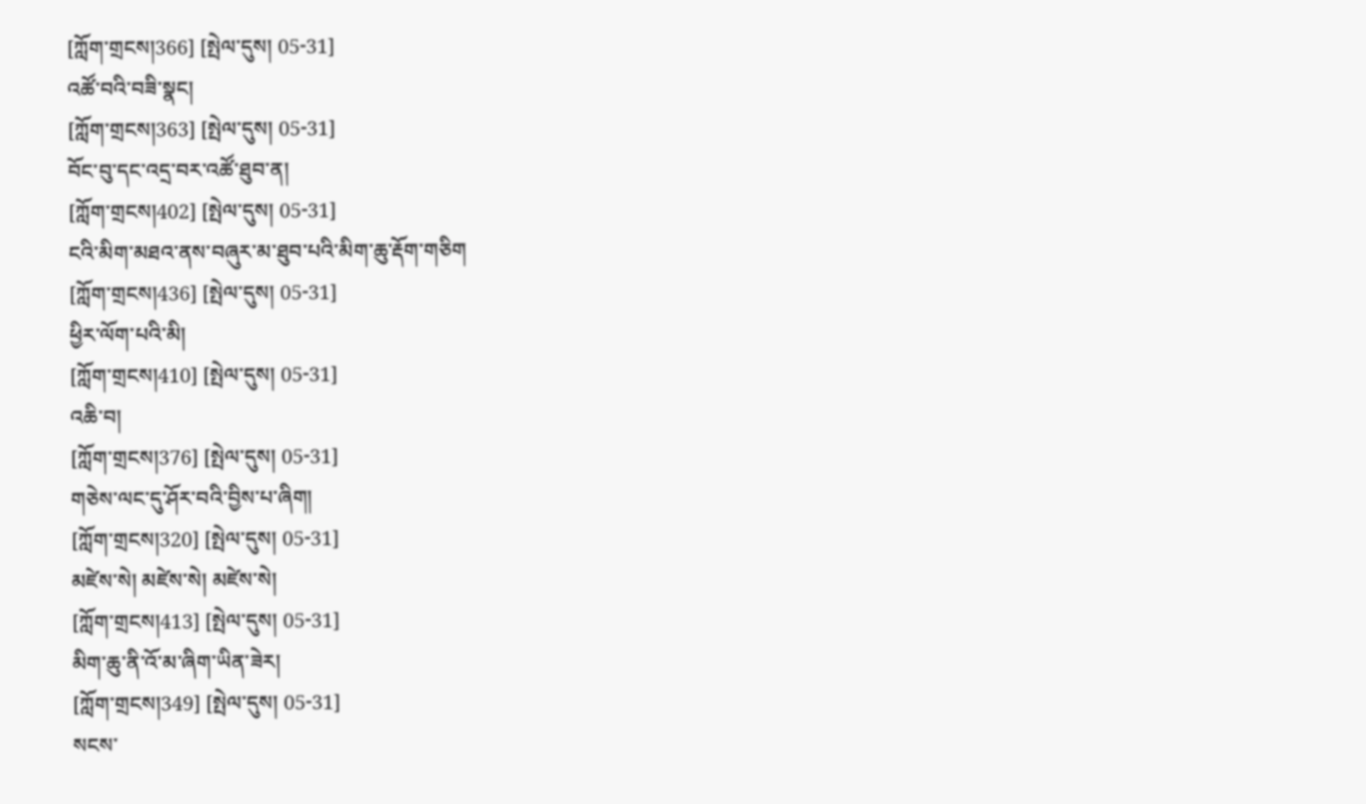[ཀློག་གྲངས།366] [སྤེལ་དུས། 05-31]
འཚོ་བའི་བཟི་སྣང།
[ཀློག་གྲངས།363] [སྤེལ་དུས། 05-31]
བོང་བུ་དང་འདྲ་བར་འཚོ་ཐུབ་ན།
[ཀློག་གྲངས།402] [སྤེལ་དུས། 05-31]
ངའི་མིག་མཐའ་ནས་བཞུར་མ་ཐུབ་པའི་མིག་ཆུ་རྡོག་གཅིག
[ཀློག་གྲངས།436] [སྤེལ་དུས། 05-31]
ཕྱིར་ལོག་པའི་མི།
[ཀློག་གྲངས།410] [སྤེལ་དུས། 05-31]
འཆི་བ།
[ཀློག་གྲངས།376] [སྤེལ་དུས། 05-31]
གཅེས་ལང་དུ་ཤོར་བའི་བྱིས་པ་ཞིག།
[ཀློག་གྲངས།320] [སྤེལ་དུས། 05-31]
མཛེས་སེ། མཛེས་སེ། མཛེས་སེ།
[ཀློག་གྲངས།413] [སྤེལ་དུས། 05-31]
མིག་ཆུ་ནི་འོ་མ་ཞིག་ཡིན་ཟེར།
[ཀློག་གྲངས།349] [སྤེལ་དུས། 05-31]
སངས་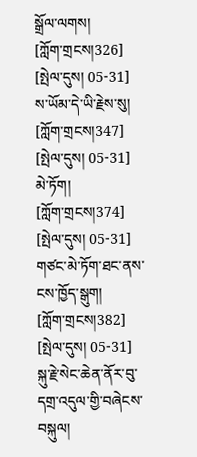སྒྲོལ་ལགས།
[ཀློག་གྲངས།326] [སྤེལ་དུས། 05-31]
ས་ཡོམ་དེ་ཡི་རྗེས་སུ།
[ཀློག་གྲངས།347] [སྤེལ་དུས། 05-31]
མེ་ཏོག།
[ཀློག་གྲངས།374] [སྤེལ་དུས། 05-31]
གཙང་མེ་ཏོག་ཐང་ནས་ངས་ཁྱོད་སྒུག།
[ཀློག་གྲངས།382] [སྤེལ་དུས། 05-31]
སྐུ་རྗེ་སེང་ཆེན་ནོར་བུ་དགྲ་འདུལ་གྱི་བཞེངས་བསྐུལ།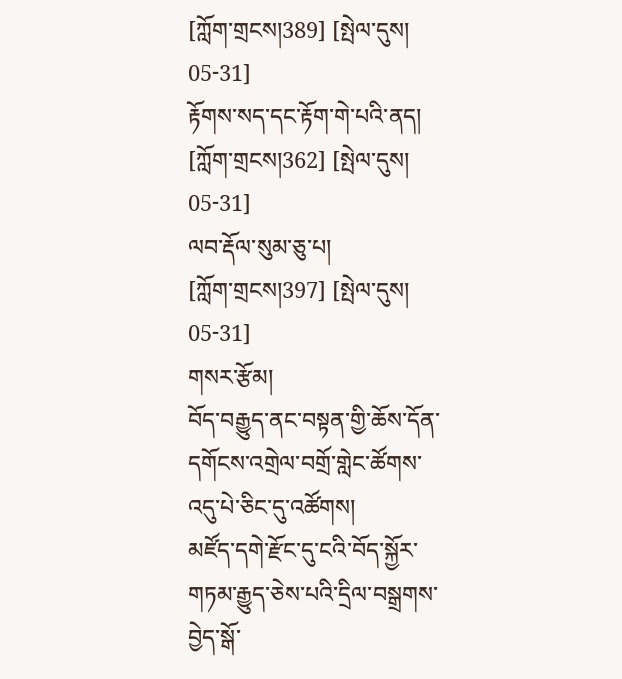[ཀློག་གྲངས།389] [སྤེལ་དུས། 05-31]
རྟོགས་སད་དང་རྟོག་གེ་པའི་ནད།
[ཀློག་གྲངས།362] [སྤེལ་དུས། 05-31]
ལབ་རྡོལ་སུམ་ཅུ་པ།
[ཀློག་གྲངས།397] [སྤེལ་དུས། 05-31]
གསར་རྩོམ།
བོད་བརྒྱུད་ནང་བསྟན་གྱི་ཆོས་དོན་དགོངས་འགྲེལ་བགྲོ་གླེང་ཚོགས་འདུ་པེ་ཅིང་དུ་འཚོགས།
མཛོད་དགེ་རྫོང་དུ་ངའི་བོད་སྐྱོར་གཏམ་རྒྱུད་ཅེས་པའི་དྲིལ་བསྒྲགས་བྱེད་སྒོ་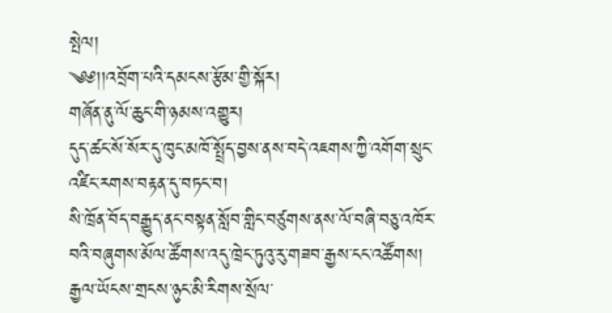སྤེལ།
༄༅།།འབྲོག་པའི་དམངས་རྩོམ་གྱི་སྐོར།
གཞོན་ནུ་ལོ་ཆུང་གི་ཉམས་འགྱུར།
དུད་ཚང་སོ་སོར་དུ་ཁུང་མཁོ་སྤྲོད་བྱས་ནས་བདེ་འཇགས་ཀྱི་འགོག་སྲུང་འཛིང་རགས་བརྟན་དུ་བཏང་བ།
སི་ཁྲོན་བོད་བརྒྱུད་ནང་བསྟན་སློབ་གླིང་བཙུགས་ནས་ལོ་བཞི་བཅུ་འཁོར་བའི་བཞུགས་མོལ་ཚོགས་འདུ་ཁྲེང་ཏུའུ་རུ་གཟབ་རྒྱས་ངང་འཚོགས།
རྒྱལ་ཡོངས་གྲངས་ཉུང་མི་རིགས་སྲོལ་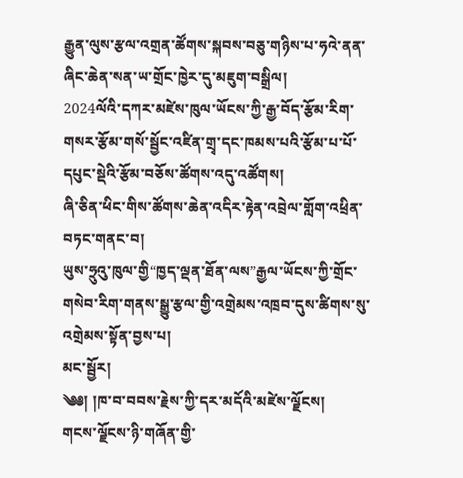རྒྱུན་ལུས་རྩལ་འགྲན་ཚོགས་སྐབས་བཅུ་གཉིས་པ་ཧའེ་ནན་ཞིང་ཆེན་སན་ཡ་གྲོང་ཁྱེར་དུ་མཇུག་བསྒྲིལ།
2024ལོའི་དཀར་མཛེས་ཁུལ་ཡོངས་ཀྱི་རྒྱ་བོད་རྩོམ་རིག་གསར་རྩོམ་གསོ་སྦྱོང་འཛིན་གྲྭ་དང་ཁམས་པའི་རྩོམ་པ་པོ་དཔུང་སྡེའི་རྩོམ་བཅོས་ཚོགས་འདུ་འཚོགས།
ཞི་ཅིན་ཕིང་གིས་ཚོགས་ཆེན་འདིར་རྟེན་འབྲེལ་གློག་འཕྲིན་བཏང་གནང་བ།
ཡུས་ཧྲུའུ་ཁུལ་གྱི“ཁྱད་ལྡན་ཐོན་ལས”རྒྱལ་ཡོངས་ཀྱི་གྲོང་གསེབ་རིག་གནས་སྒྱུ་རྩལ་གྱི་འགྲེམས་འཁྲབ་དུས་ཚིགས་སུ་འགྲེམས་སྟོན་བྱས་པ།
མང་སྦྱོར།
༄༅། །ཁ་བ་བབས་རྗེས་ཀྱི་དར་མདོའི་མཛེས་ལྗོངས།
གངས་ལྗོངས་ཉི་གཞོན་གྱི་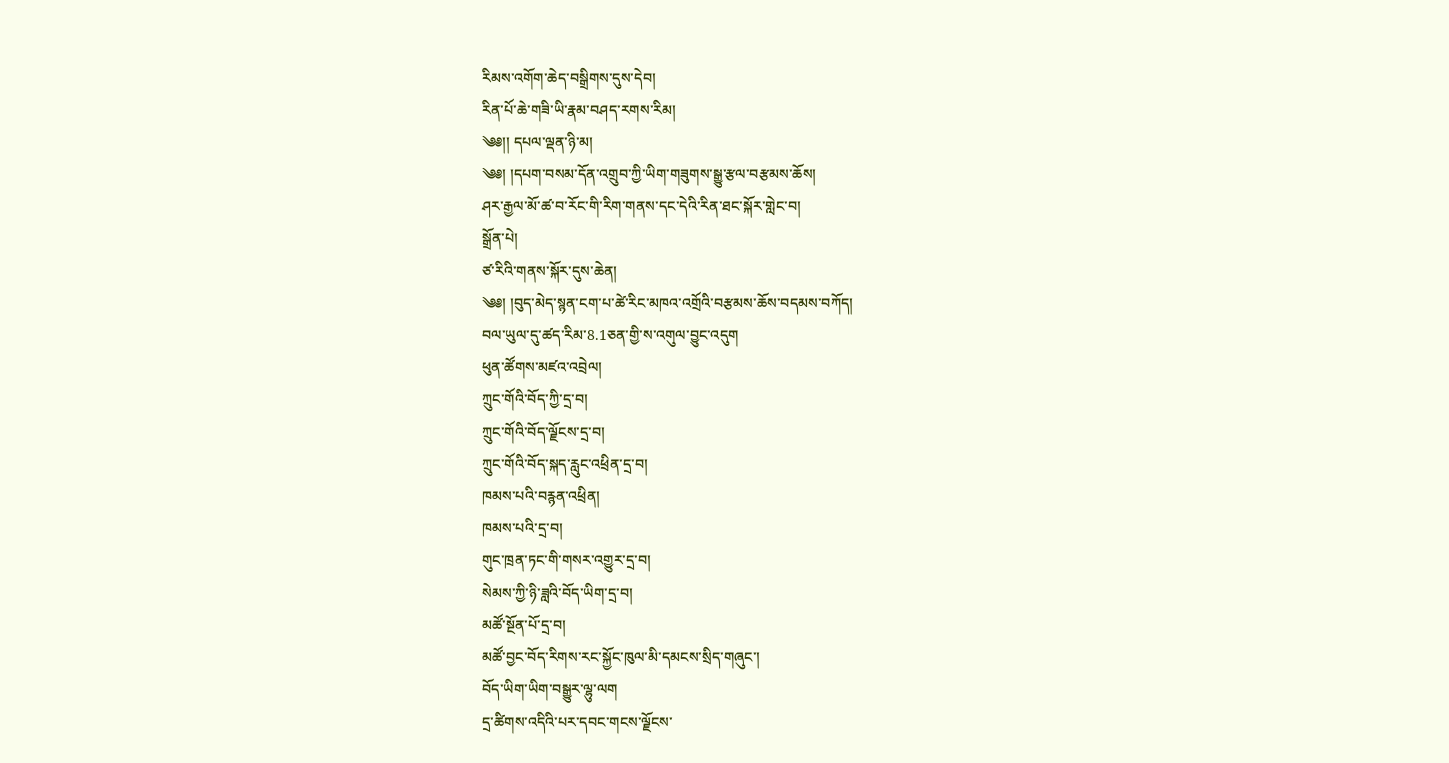རིམས་འགོག་ཆེད་བསྒྲིགས་དུས་དེབ།
རིན་པོ་ཆེ་གཟི་ཡི་རྣམ་བཤད་རགས་རིམ།
༄༅།། དཔལ་ལྡན་ཉི་མ།
༄༅། །དཔག་བསམ་དོན་འགྲུབ་ཀྱི་ཡིག་གཟུགས་སྒྱུ་རྩལ་བརྩམས་ཆོས།
ཤར་རྒྱལ་མོ་ཚ་བ་རོང་གི་རིག་གནས་དང་དེའི་རིན་ཐང་སྐོར་གླེང་བ།
སྒྲོན་པེ།
ཙ་རིའི་གནས་སྐོར་དུས་ཆེན།
༄༅། །བུད་མེད་སྙན་ངག་པ་ཚེ་རིང་མཁའ་འགྲོའི་བརྩམས་ཆོས་བདམས་བཀོད།
བལ་ཡུལ་དུ་ཚད་རིམ་8.1ཅན་གྱི་ས་འགུལ་བྱུང་འདུག
ཕུན་ཚོགས་མཛའ་འབྲེལ།
ཀྲུང་གོའི་བོད་ཀྱི་དྲ་བ།
ཀྲུང་གོའི་བོད་ལྗོངས་དྲ་བ།
ཀྲུང་གོའི་བོད་སྐད་རླུང་འཕྲིན་དྲ་བ།
ཁམས་པའི་བརྙན་འཕྲིན།
ཁམས་པའི་དྲ་བ།
གུང་ཁྲན་ཏང་གི་གསར་འགྱུར་དྲ་བ།
སེམས་ཀྱི་ཉི་ཟླའི་བོད་ཡིག་དྲ་བ།
མཚོ་སྔོན་པོ་དྲ་བ།
མཚོ་བྱང་བོད་རིགས་རང་སྐྱོང་ཁུལ་མི་དམངས་སྲིད་གཞུང་།
བོད་ཡིག་ཡིག་བསྒྱུར་ལྷུ་ལག
དྲ་ཚིགས་འདིའི་པར་དབང་གངས་ལྗོངས་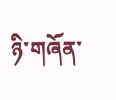ཉི་གཞོན་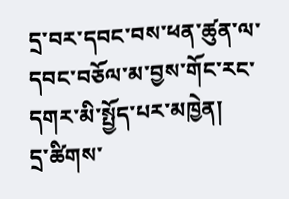དྲ་བར་དབང་བས་ཕན་ཚུན་ལ་དབང་བཅོལ་མ་བྱས་གོང་རང་དགར་མི་སྤྱོད་པར་མཁྱེན།
དྲ་ཚིགས་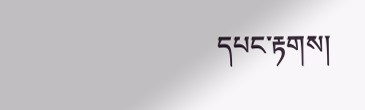དཔང་རྟགས།